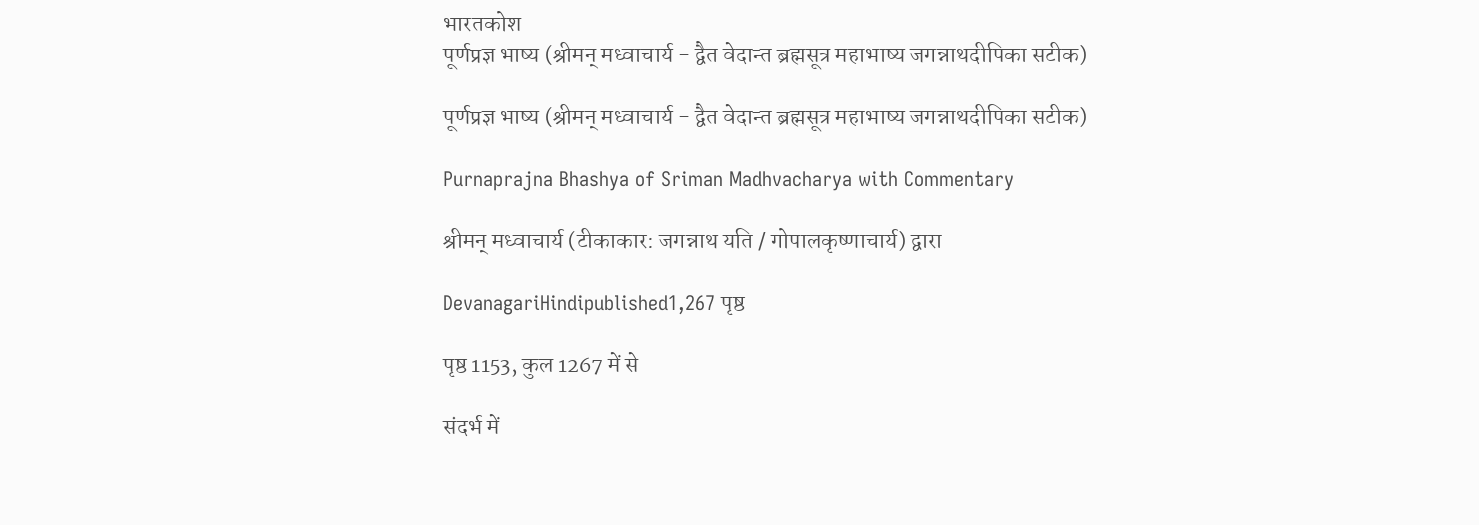भारतकोश
पूर्णप्रज्ञ भाष्य (श्रीमन् मध्वाचार्य - द्वैत वेदान्त ब्रह्मसूत्र महाभाष्य जगन्नाथदीपिका सटीक)

पूर्णप्रज्ञ भाष्य (श्रीमन् मध्वाचार्य - द्वैत वेदान्त ब्रह्मसूत्र महाभाष्य जगन्नाथदीपिका सटीक)

Purnaprajna Bhashya of Sriman Madhvacharya with Commentary

श्रीमन् मध्वाचार्य (टीकाकार: जगन्नाथ यति / गोपालकृष्णाचार्य) द्वारा

DevanagariHindipublished1,267 पृष्ठ

पृष्ठ 1153, कुल 1267 में से

संदर्भ में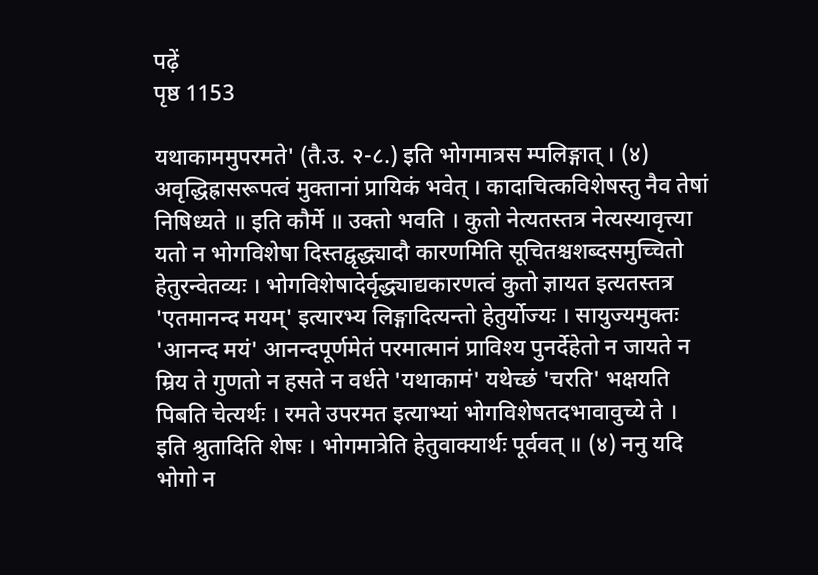पढ़ें
पृष्ठ 1153

यथाकाममुपरमते' (तै.उ. २-८.) इति भोगमात्रस म्पलिङ्गात् । (४) अवृद्धिह्रासरूपत्वं मुक्तानां प्रायिकं भवेत् । कादाचित्कविशेषस्तु नैव तेषां निषिध्यते ॥ इति कौर्मे ॥ उक्तो भवति । कुतो नेत्यतस्तत्र नेत्यस्यावृत्त्या यतो न भोगविशेषा दिस्तद्वृद्ध्यादौ कारणमिति सूचितश्चशब्दसमुच्चितो हेतुरन्वेतव्यः । भोगविशेषादेर्वृद्ध्याद्यकारणत्वं कुतो ज्ञायत इत्यतस्तत्र 'एतमानन्द मयम्' इत्यारभ्य लिङ्गादित्यन्तो हेतुर्योज्यः । सायुज्यमुक्तः 'आनन्द मयं' आनन्दपूर्णमेतं परमात्मानं प्राविश्य पुनर्देहेतो न जायते न म्रिय ते गुणतो न हसते न वर्धते 'यथाकामं' यथेच्छं 'चरति' भक्षयति पिबति चेत्यर्थः । रमते उपरमत इत्याभ्यां भोगविशेषतदभावावुच्ये ते । इति श्रुतादिति शेषः । भोगमात्रेति हेतुवाक्यार्थः पूर्ववत् ॥ (४) ननु यदि भोगो न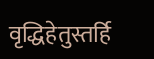वृद्धिहेतुस्तर्हि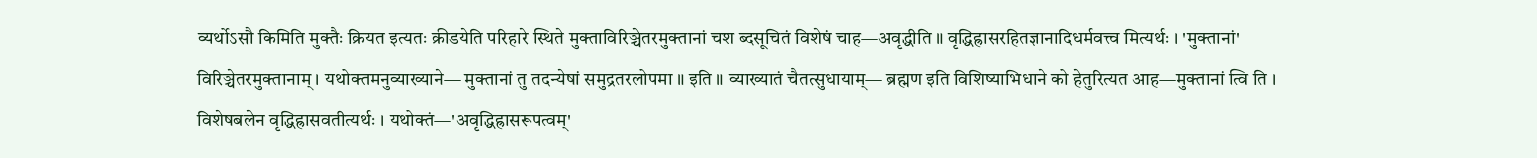व्यर्थोऽसौ किमिति मुक्तैः क्रियत इत्यतः क्रीडयेति परिहारे स्थिते मुक्ताविरिञ्चेतरमुक्तानां चश ब्दसूचितं विशेषं चाह—अवृद्धीति ॥ वृद्धिह्रासरहितज्ञानादिधर्मवत्त्व मित्यर्थः । 'मुक्तानां' विरिञ्चेतरमुक्तानाम् । यथोक्तमनुव्याख्याने— मुक्तानां तु तदन्येषां समुद्रतरलोपमा ॥ इति ॥ व्याख्यातं चैतत्सुधायाम्— ब्रह्मण इति विशिष्याभिधाने को हेतुरित्यत आह—मुक्तानां त्वि ति । विशेषबलेन वृद्धिह्रासवतीत्यर्थः । यथोक्तं—'अवृद्धिह्रासरूपत्वम्'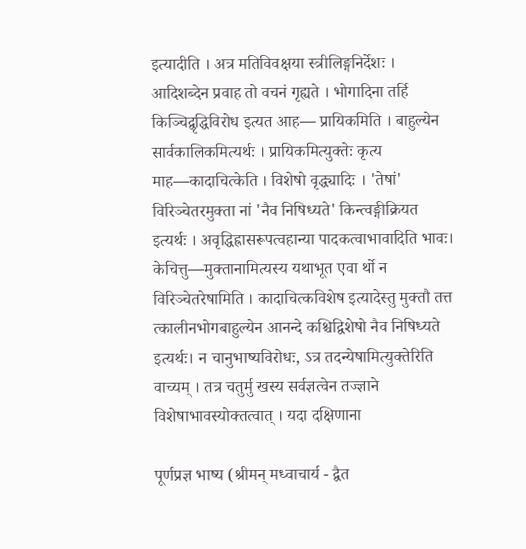इत्यादीति । अत्र मतिविवक्षया स्त्रीलिङ्गनिर्देशः । आदिशब्देन प्रवाह तो वचनं गृह्यते । भोगादिना तर्हि किञ्चिद्वृद्धिविरोध इत्यत आह— प्रायिकमिति । बाहुल्येन सार्वकालिकमित्यर्थः । प्रायिकमित्युक्तेः कृत्य माह—कादाचित्केति । विशेषो वृद्ध्यादिः । 'तेषां' विरिञ्चेतरमुक्ता नां 'नैव निषिध्यते' किन्त्वङ्गीक्रियत इत्यर्थः । अवृद्धिह्रासरूपत्वहान्या पादकत्वाभावादिति भावः। केचित्तु—मुक्तानामित्यस्य यथाभूत एवा र्थो न विरिञ्चेतरेषामिति । कादाचित्कविशेष इत्यादेस्तु मुक्तौ तत्त त्कालीनभोगबाहुल्येन आनन्दे कश्चिद्विशेषो नैव निषिध्यते इत्यर्थः। न चानुभाष्यविरोधः, ऽत्र तदन्येषामित्युक्तेरिति वाच्यम् । तत्र चतुर्मु खस्य सर्वज्ञत्वेन तज्ज्ञाने विशेषाभावस्योक्तत्वात् । यदा दक्षिणाना

पूर्णप्रज्ञ भाष्य (श्रीमन् मध्वाचार्य - द्वैत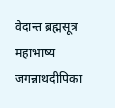वेदान्त ब्रह्मसूत्र महाभाष्य जगन्नाथदीपिका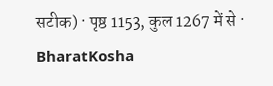सटीक) · पृष्ठ 1153, कुल 1267 में से · BharatKosha